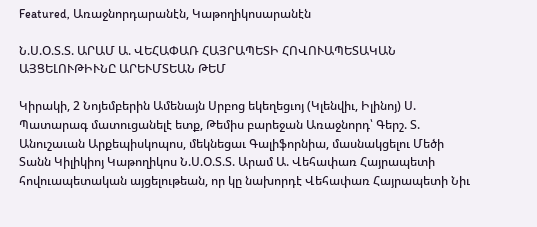Featured, Առաջնորդարանէն, Կաթողիկոսարանէն

Ն.Ս.Օ.Տ.Տ. ԱՐԱՄ Ա. ՎԵՀԱՓԱՌ ՀԱՅՐԱՊԵՏԻ ՀՈՎՈՒԱՊԵՏԱԿԱՆ ԱՅՑԵԼՈՒԹԻՒՆԸ ԱՐԵՒՄՏԵԱՆ ԹԵՄ

Կիրակի, 2 Նոյեմբերին Ամենայն Սրբոց եկեղեցւոյ (Կլենվիւ, Իլինոյ) Ս. Պատարագ մատուցանելէ ետք, Թեմիս բարեջան Առաջնորդ՝ Գերշ. Տ. Անուշաւան Արքեպիսկոպոս, մեկնեցաւ Գալիֆորնիա, մասնակցելու Մեծի Տանն Կիլիկիոյ Կաթողիկոս Ն.Ս.Օ.Տ.Տ. Արամ Ա. Վեհափառ Հայրապետի հովուապետական այցելութեան, որ կը նախորդէ Վեհափառ Հայրապետի Նիւ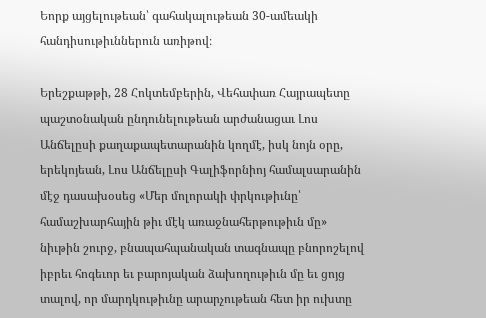Եորք այցելութեան՝ գահակալութեան 30-ամեակի հանդիսութիւններուն առիթով։

Երեշքաթթի, 28 Հոկտեմբերին, Վեհափառ Հայրապետը պաշտօնական ընդունելութեան արժանացաւ Լոս Անճելըսի քաղաքապետարանին կողմէ, իսկ նոյն օրը, երեկոյեան, Լոս Անճելըսի Գալիֆորնիոյ համալսարանին մէջ դասախօսեց «Մեր մոլորակի փրկութիւնը՝ համաշխարհային թիւ մէկ առաջնահերթութիւն մը» նիւթին շուրջ, բնապահպանական տագնապը բնորոշելով իբրեւ հոգեւոր եւ բարոյական ձախողութիւն մը եւ ցոյց տալով, որ մարդկութիւնը արարչութեան հետ իր ուխտը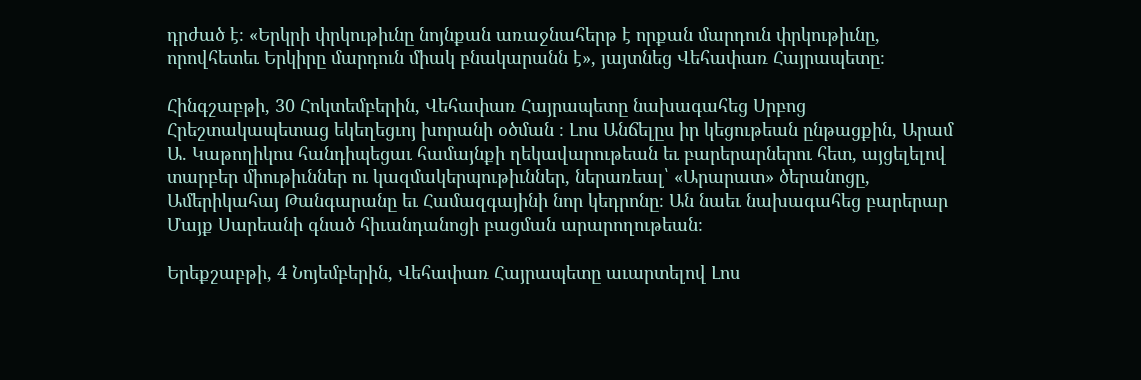դրժած է։ «Երկրի փրկութիւնը նոյնքան առաջնահերթ է որքան մարդուն փրկութիւնը, որովհետեւ Երկիրը մարդուն միակ բնակարանն է», յայտնեց Վեհափառ Հայրապետը։

Հինգշաբթի, 30 Հոկտեմբերին, Վեհափառ Հայրապետը նախագահեց Սրբոց Հրեշտակապետաց եկեղեցւոյ խորանի օծման ։ Լոս Անճելըս իր կեցութեան ընթացքին, Արամ Ա. Կաթողիկոս հանդիպեցաւ համայնքի ղեկավարութեան եւ բարերարներու հետ, այցելելով տարբեր միութիւններ ու կազմակերպութիւններ, ներառեալ՝ «Արարատ» ծերանոցը, Ամերիկահայ Թանգարանը եւ Համազգայինի նոր կեդրոնը։ Ան նաեւ նախագահեց բարերար Մայք Սարեանի գնած հիւանդանոցի բացման արարողութեան։

Երեքշաբթի, 4 Նոյեմբերին, Վեհափառ Հայրապետը աւարտելով Լոս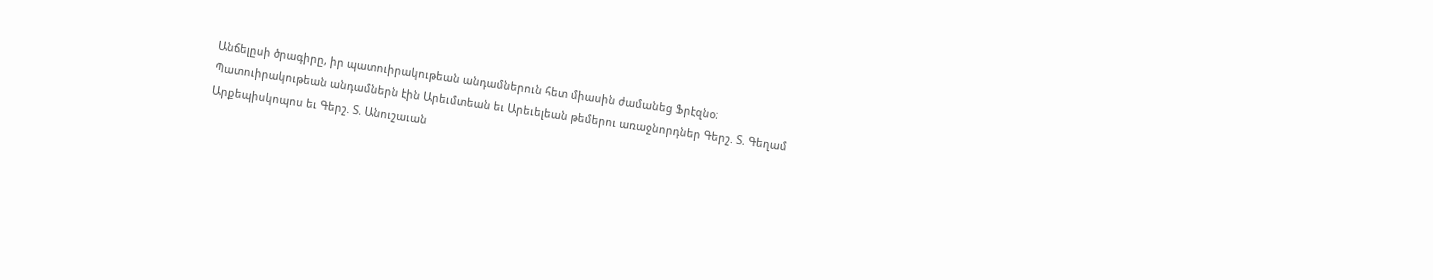Անճելըսի ծրագիրը, իր պատուիրակութեան անդամներուն հետ միասին ժամանեց Ֆրէզնօ։ Պատուիրակութեան անդամներն էին Արեւմտեան եւ Արեւելեան թեմերու առաջնորդներ Գերշ. Տ. Գեղամ Արքեպիսկոպոս եւ Գերշ. Տ. Անուշաւան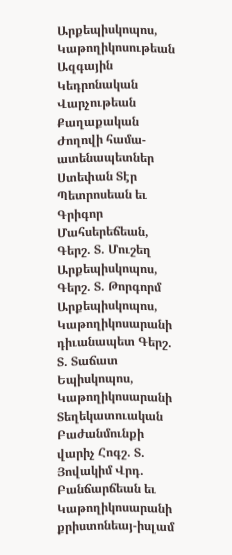Արքեպիսկոպոս, Կաթողիկոսութեան Ազգային Կեդրոնական Վարչութեան Քաղաքական Ժողովի համա-ատենապետներ Ստեփան Տէր Պետրոսեան եւ Գրիգոր Մահսերեճեան, Գերշ. Տ. Մուշեղ Արքեպիսկոպոս, Գերշ. Տ. Թորգորմ Արքեպիսկոպոս, Կաթողիկոսարանի դիւանապետ Գերշ. Տ. Տաճատ Եպիսկոպոս, Կաթողիկոսարանի Տեղեկատուական Բաժանմունքի վարիչ Հոգշ. Տ. Յովակիմ Վրդ. Բանճարճեան եւ Կաթողիկոսարանի քրիստոնեայ-իսլամ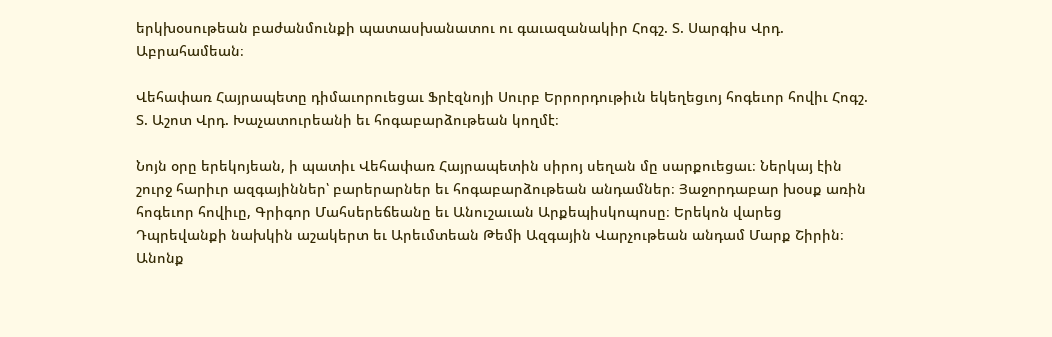երկխօսութեան բաժանմունքի պատասխանատու ու գաւազանակիր Հոգշ. Տ. Սարգիս Վրդ. Աբրահամեան։

Վեհափառ Հայրապետը դիմաւորուեցաւ Ֆրէզնոյի Սուրբ Երրորդութիւն եկեղեցւոյ հոգեւոր հովիւ Հոգշ. Տ. Աշոտ Վրդ. Խաչատուրեանի եւ հոգաբարձութեան կողմէ։

Նոյն օրը երեկոյեան, ի պատիւ Վեհափառ Հայրապետին սիրոյ սեղան մը սարքուեցաւ։ Ներկայ էին շուրջ հարիւր ազգայիններ՝ բարերարներ եւ հոգաբարձութեան անդամներ։ Յաջորդաբար խօսք առին հոգեւոր հովիւը, Գրիգոր Մահսերեճեանը եւ Անուշաւան Արքեպիսկոպոսը։ Երեկոն վարեց Դպրեվանքի նախկին աշակերտ եւ Արեւմտեան Թեմի Ազգային Վարչութեան անդամ Մարք Շիրին։ Անոնք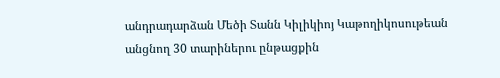անդրադարձան Մեծի Տանն Կիլիկիոյ Կաթողիկոսութեան անցնող 30 տարիներու ընթացքին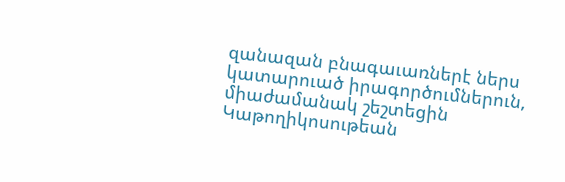զանազան բնագաւառներէ ներս կատարուած իրագործումներուն, միաժամանակ շեշտեցին Կաթողիկոսութեան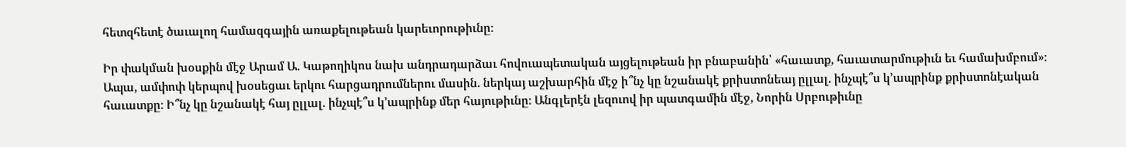հետզհետէ ծաւալող համազգային առաքելութեան կարեւորութիւնը։

Իր փակման խօսքին մէջ Արամ Ա. Կաթողիկոս նախ անդրադարձաւ հովուապետական այցելութեան իր բնաբանին՝ «հաւատք, հաւատարմութիւն եւ համախմբում»։ Ապա, ամփոփ կերպով խօսեցաւ երկու հարցադրումներու մասին. ներկայ աշխարհին մէջ ի՞նչ կը նշանակէ քրիստոնեայ ըլլալ. ինչպէ՞ս կ՚ապրինք քրիստոնէական հաւատքը։ Ի՞նչ կը նշանակէ հայ ըլլալ. ինչպէ՞ս կ՚ապրինք մեր հայութիւնը։ Անգլերէն լեզուով իր պատգամին մէջ, Նորին Սրբութիւնը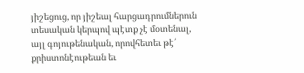յիշեցուց, որ յիշեալ հարցադրումներուն տեսական կերպով պէտք չէ մօտենալ, այլ գոյութենական, որովհետեւ թէ՛ քրիստոնէութեան եւ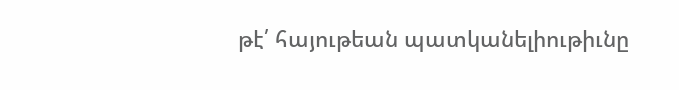թէ՛ հայութեան պատկանելիութիւնը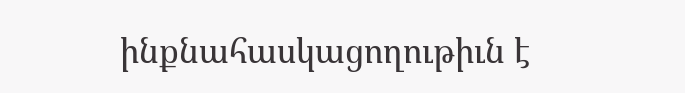ինքնահասկացողութիւն է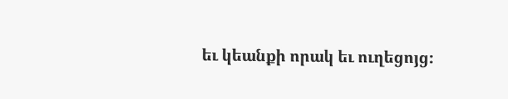եւ կեանքի որակ եւ ուղեցոյց։